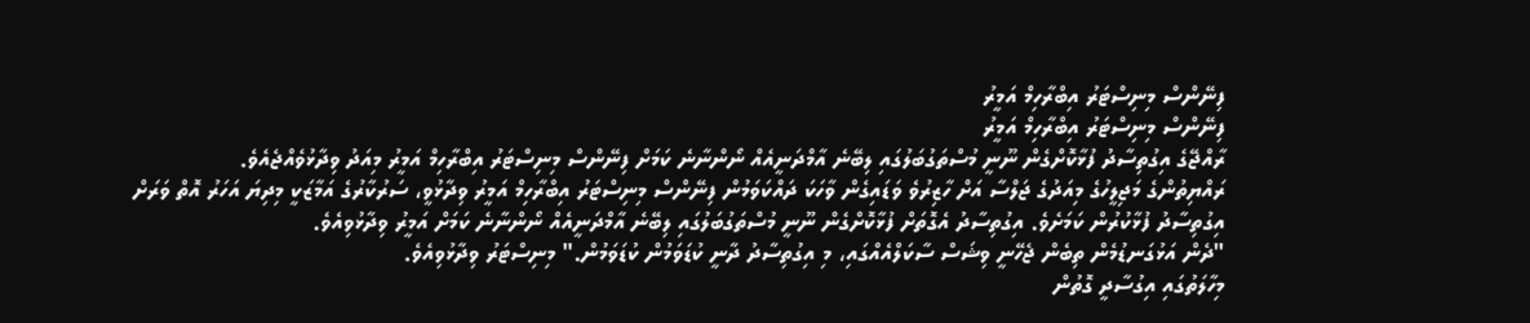ފިނޭންސް މިނިސްޓަރު އިބްރާހިމް އަމީރު
ފިނޭންސް މިނިސްޓަރު އިބްރާހިމް އަމީރު
ރާއްޖޭގެ އިގުތިސާދު ފުޅާކޮށްގެން ނޫނީ މުސްތަގުބަލުގައި ލިބޭނެ އާމްދަނީއެއް ނޯންނާނެ ކަމަށް ފިނޭންސް މިނިސްޓަރު އިބްރާހިމް އަމީރު މިއަދު ވިދާޅުވެއްޖެއެވެ.
ރައްޔިތުންގެ މަޖިލީހުގެ މިއަދުގެ ޖަލްސާ އަށް ހާޒިރުވެ ވަޑައިގެން ވާހަކަ ދައްކަވަމުން ފިނޭންސް މިނިސްޓަރު އިބްރާހިމް އަމީރު ވިދާޅުވީ، ސަރުކާރުގެ އަމާޒަކީ މިދިޔަ އަހަރު އޮތް ވަރަށް އިގުތިސާދު ފުޅާކުރުން ކަމަށެވެ. އިގުތިސާދު އެގޮތަށް ފުޅާކޮށްގެން ނޫނީ މުސްތަގުބަލުގައި ލިބޭނެ އާމްދަނީއެއް ނޯންނާނެ ކަމަށް އަމީރު ވިދާޅުވިއެވެ.
"ދެން އަޅުގަނޑުމެން ތިބެން ޖެހޭނީ ވިޝަސް ސާކަލްއެއްގައި، މި އިގުތިސާދު ދާނީ ކުޑަވަމުން ކުޑަވަމުން." މިނިސްޓަރު ވިދާޅުވިއެވެ.
މިހާލަތުގައި އިގުސާދީ ގޮތުން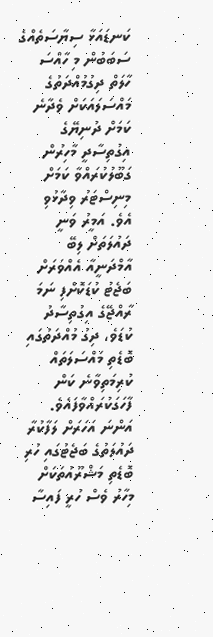ކަނޑައަޅާ ސިޔާސަތެއްގެ ސަބަބުން މި ހާއްސަ ހާލަތް ދިގުމުއްދަތުގެ މައްސަލައަކަށް ވެދާނެ ކަމަށް ދުނިޔޭގެ އިގުތިސާދީ މާހިރުން ގަބޫލުކުރައްވާ ކަމަށް މިނިސްޓަރު ވިދާޅުވި އެވެ. އަމީރު ވަނީ ދައުލަތަށް ލިބޭ އާމްދަނީއާ އެއްވަރަށް ބަޖެޓު ކުޑަކޮށްފި ނަމަ ރާއްޖޭގެ އިގުތިސާދު ކުޑަވެ، ދިގު މުއްދަތުގައި ބޮޑެތި މައްސަލަތައް ކުރިމަތިވާނެ ކަން ފާހަގަކުރައްވާފައެވެ.
އަންނަ އަހަރަށް ލަފާކުރާ ދައުލަތުގެ ބަޖެޓުގައި ހުރި ބޮޑެތި މަޝްރޫއުތަކަށް މިހާރު ވެސް ހުރީ ފައިސާ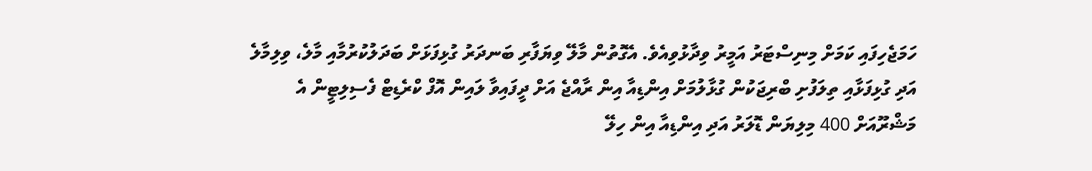ހަމަޖެހިފައި ކަމަށް މިނިސްޓަރު އަމީރު ވިދާޅުވިއެވެ. އެގޮތުން މާލޭ ވިޔަފާރި ބަނދަރު ގުޅިފަޅަށް ބަދަލުކުރުމާއި މާލެ، ވިލިމާލެ އަދި ގުޅިފަޅާއި ތިލަފުށި ބްރިޖަކުން ގުޅާލުމަށް އިންޑިއާ އިން ރާއްޖެ އަށް ދީފައިވާ ލައިން އޮފް ކްރެޑިޓް ފެސިލިޓީން އެ މަޝްރޫއަށް 400 މިލިޔަން ޑޮލަރު އަދި އިންޑިއާ އިން ހިލޭ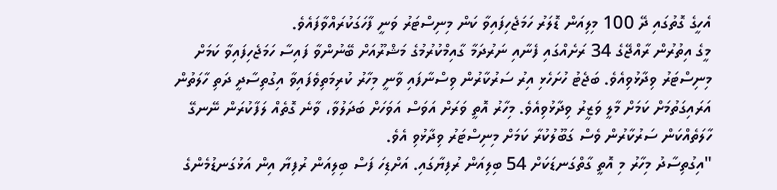އެހީގެ ގޮތުގައި ދޭ 100 މިލިއަން ޑޮލަރު ހަމަޖެހިފައިވާ ކަން މިނިސްޓަރު ވަނީ ފާހަގަކުރައްވާފައެވެ.
މީގެ އިތުރުން ރާއްޖޭގެ 34 ރަށެއްގައި ފެނާއި ނަރުދަމާ ގާއިމްކުރުމުގެ މަޝްރޫއަށް ބޭނުންވާ ފައިސާ ހަމަޖެހިފައިވާ ކަމަށް މިނިސްޓަރު ވިދާޅުވިއެވެ. ބަޖެޓު ހުށަހެޅި އިރު ސަރުކާރުން ވިސްނާފައި ވާނީ މިހާރު ކުރިމަތިވެފައިވާ އިގުތިސާދީ ދަތި ހާލަތުން އަރައިގަތުމަށް ކަމަށް މާލީ ވަޒީރު ވިދާޅުވިއެވެ. މިހާރު އޮތީ ވަރަށް އަވަސް އަވަހަށް ބަދަލުވާ، ވާނެ ގޮތެއް ލަފާކުރަން ނޭނގޭ ހާލަތެއްކަން ސަރުކާރުން ވެސް ގަބޫލުކުރާ ކަމަށް މިނިސްޓަރު ވިދާޅުވި އެވެ.
"އިގުތިސާދު މިހާރު މި އޮތީ ގާތްގަނޑަކަށް 54 ބިލިއަން ރުފިޔާގައި. އަށްޑިހަ ފަސް ބިލިއަން ރުފިޔާ އިން އަޅުގަނޑުމެންގެ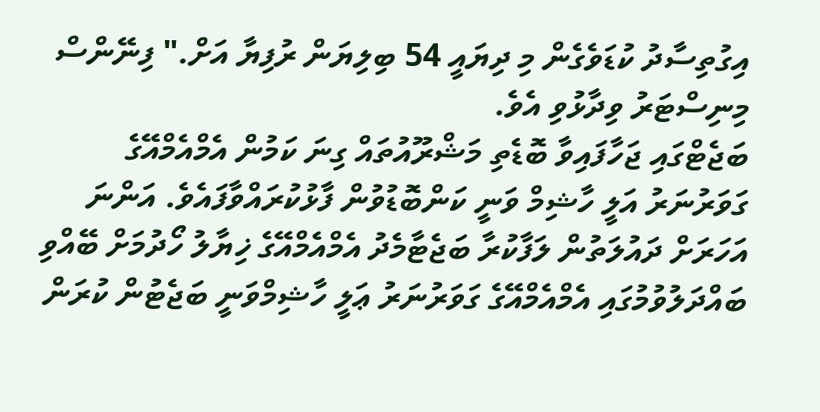އިގުތިސާދު ކުޑަވެގެން މި ދިޔައީ 54 ބިލިޔަން ރުފިޔާ އަށް." ފިނޭންސް މިނިސްޓަރު ވިދާޅުވި އެވެ.
ބަޖެޓްގައި ޖަހާފައިވާ ބޮޑެތި މަޝްރޫއުތައް ގިނަ ކަމުން އެމްއެމްއޭގެ ގަވަރުނަރު އަލީ ހާޝިމް ވަނީ ކަންބޮޑުވުން ފާޅުކުރައްވާފައެވެ. އަންނަ އަހަރަށް ދައުލަތުން ލަފާކުރާ ބަޖެޓާމެދު އެމްއެމްއޭގެ ޚިޔާލު ހޯދުމަށް ބޭއްވި ބައްދަލުވުމުގައި އެމްއެމްއޭގެ ގަވަރުނަރު ޢަލީ ހާޝިމްވަނީ ބަޖެޓުން ކުރަން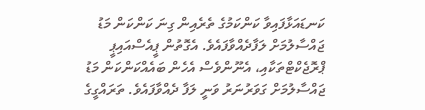ކަނޑައަޅާފައިވާ ކަންކަމުގެ ތެރެއިން ގިނަ ކަންކަން މަޑު ޖައްސާލުމަށް ލަފާދެއްވާފައެވެ. އެގޮތުން ޕީއެސްއައިޕީ ޕްރޮޖެކްޓްތަކާއި، އެނޫންވެސް އެހެން ބައެއްކަންކަން މަޑު ޖައްސާލުމަށް ގަވަރުނަރު ވަނީ ލަފާ ދެއްވާފައެވެ. ތަރައްގީގެ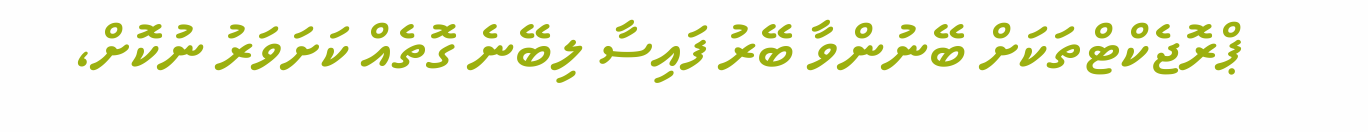ޕްރޮޖެކްޓްތަކަށް ބޭނުންވާ ބޭރު ފައިސާ ލިބޭނެ ގޮތެއް ކަށަވަރު ނުކޮށް،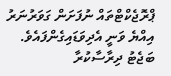ޕްރޮޖެކްޓްތައް ނުފަށަން ގަވަރުނަރު އިއްޔެ ވަނީ އެދިވަޑައިގެންފައެވެ.
ބަޖެޓު ދިރާސާކުރާ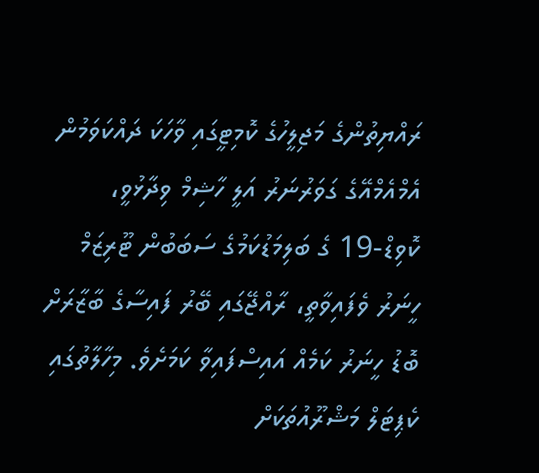ރައްޔިތުންގެ މަޖިލީހުގެ ކޮމިޓީގައި ވާހަކަ ދައްކަވަމުން އެމްއެމްއޭގެ ގަވަރުނަރު އަލީ ހާޝިމް ވިދާޅުވީ، ކޮވިޑް-19 ގެ ބަލިމަޑުކަމުގެ ސަބަބުން ޓޫރިޒަމް ހީނަރު ވެފައިވާތީ، ރާއްޖޭގައި ބޭރު ފައިސާގެ ބާޒާރަށް ބޮޑު ހީނަރު ކަމެއް އައިސްފައިވާ ކަމަށެވެ. މިހާލާތުގައި ކެޕިޓަލް މަޝްރޫއުތަކަށް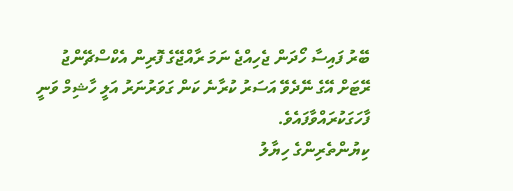ބޭރު ފައިސާ ހޯދަން ޖެހިއްޖެ ނަމަ ރާއްޖޭގެ ފޮރިން އެކްސްޗޭންޖު ރޭޓަށް އޭގެ ނޭދެވޭ އަސަރު ކުރާނެ ކަން ގަވަރުނަރު އަލީ ހާޝިމް ވަނީ ފާހަގަކުރައްވާފައެވެ.
ކިޔުންތެރިންގެ ހިޔާލު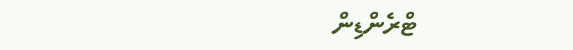ޓްރެންޑިން